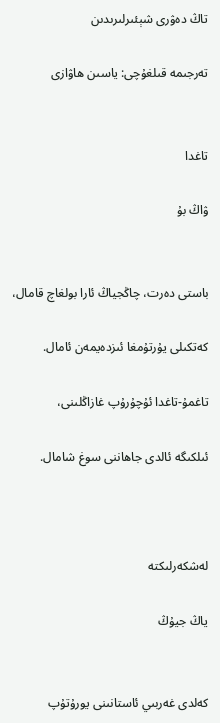تاڭ دەۋرى شېئىرلىرىدىن

تەرجىمە قىلغۇچى: ياسىن ھاۋازى


تاغدا

ۋاڭ بۇ


باستى دەرت، چاڭجياڭ ئارا بولغاچ قامال،

كەتكىلى يۇرتۇمغا ئىزدەيمەن ئامال.

تاغمۇ-تاغدا ئۇچۇرۇپ غازاڭلىنى،

ئىلكىگە ئالدى جاھاننى سوغ شامال.



لەشكەرلىكتە

ياڭ جيۇڭ


كەلدى غەربىي ئاستانىنى يورۇتۇپ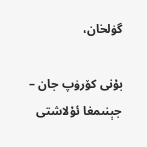گۈلخان،

بۇنى كۆرۈپ جان – جېنىمغا ئۇلاشتى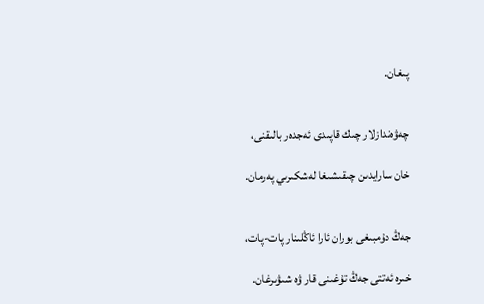پىغان.


چەۋەندازلار چىك قاپىدى ئەجدەر بالىقنى،

خان سارايدىن چىقىشىغا لەشكىرىي پەرمان.


جەڭ دۇمبىغى بوران ئارا ئاڭلىنار پات-پات،

خىرە ئەتتى جەڭ تۇغىنى قار ۋە شىۋىرغان.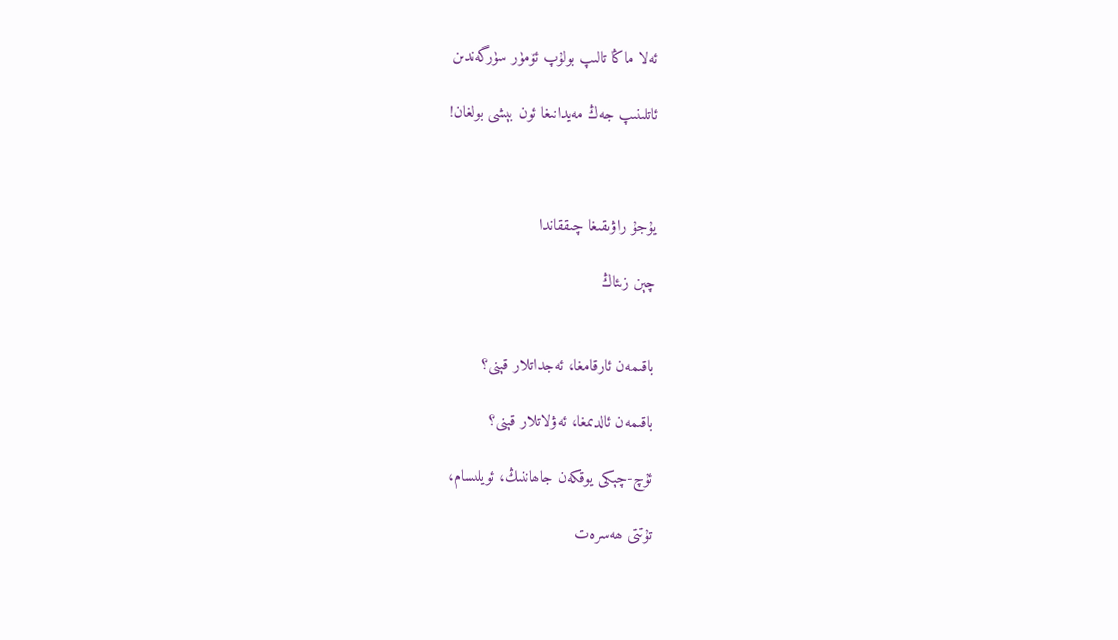ئەلا ماڭا تالىپ بولۇپ ئۆمۈر سۈرگەندىن

ئاتلىنىپ جەڭ مەيدانىغا ئون بېشى بولغان!



يۇجۇ راۋىقىغا چىققاندا

چېن زىئاڭ


باقىمەن ئارقامغا، ئەجداتلار قېنى؟

باقىمەن ئالدىمغا، ئەۋلاتلار قېنى؟

ئۇچ-چېكى يوقكەن جاھاننىڭ، ئويلىسام،

تۇتتى ھەسرەت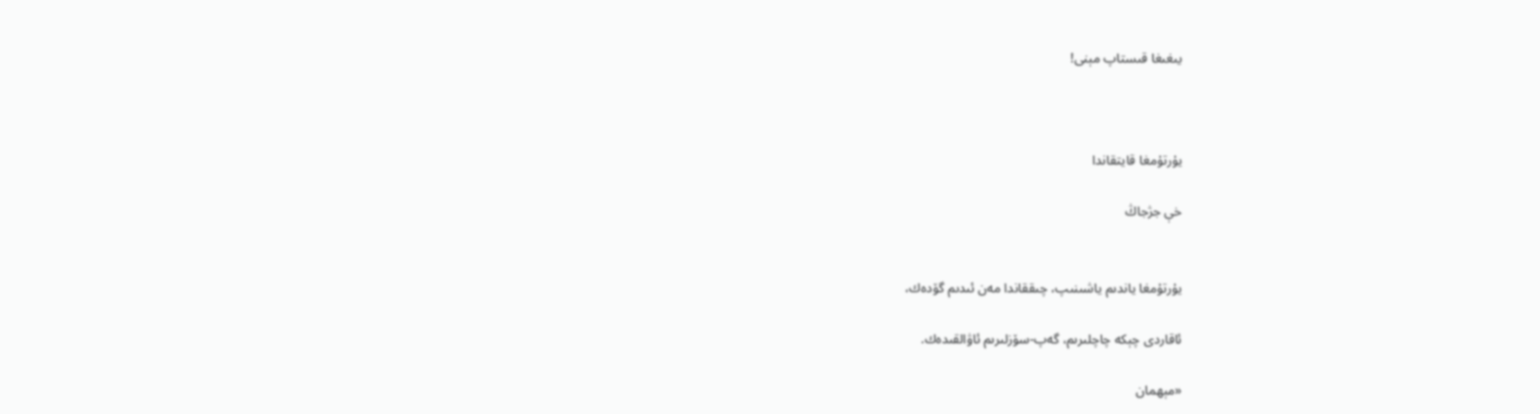يىغىغا قىستاپ مېنى!



يۇرتۇمغا قايتقاندا

خې جژجاڭ


يۇرتۇمغا ياندىم ياشىنىپ، چىققاندا مەن ئىدىم گۆدەك،

ئاقاردى چېكە چاچلىرىم، گەپ-سۆزلىرىم ئاۋالقىدەك.

«مېھمان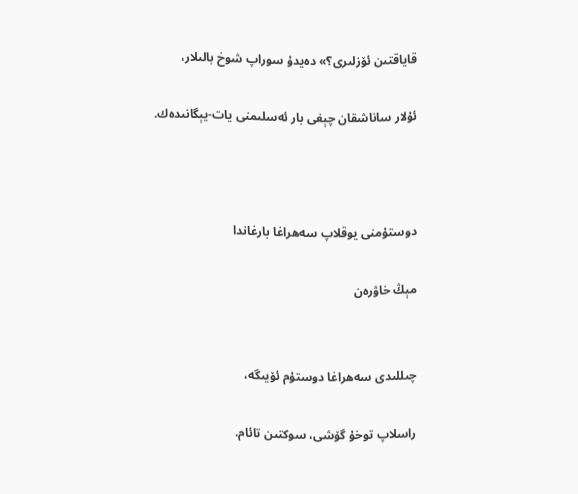قاياقتىن ئۆزلىرى؟» دەيدۇ سوراپ شوخ بالىلار،

ئۇلار ساناشقان چېغى بار ئەسلىمنى يات-يېگانىدەك.



دوستۇمنى يوقلاپ سەھراغا بارغاندا

مېڭ خاۋرەن


چىللىدى سەھراغا دوستۇم ئۆيىگە،

راسلاپ توخۇ گۆشى، سوكتىن تائام.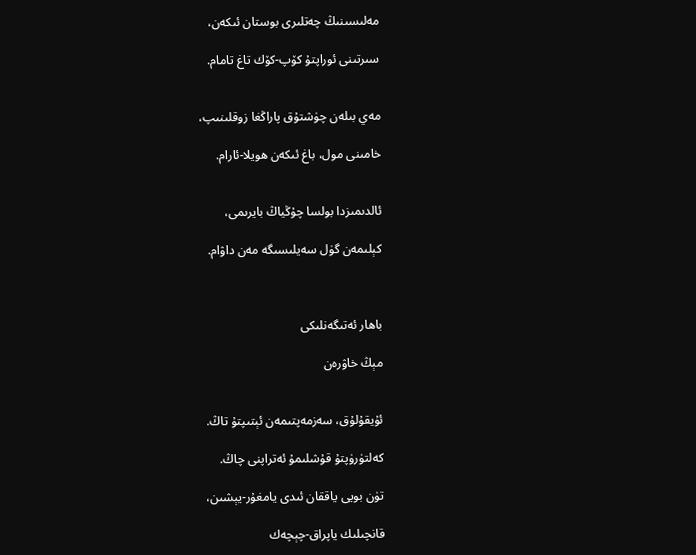مەلىسىنىڭ چەتلىرى بوستان ئىكەن،

سىرتىنى ئوراپتۇ كۆپ-كۆك تاغ تامام.


مەي بىلەن چۈشتۇق پاراڭغا زوقلىنىپ،

خامىنى مول، باغ ئىكەن ھويلا-ئارام.


ئالدىمىزدا بولسا چۇڭياڭ بايرىمى،

كېلىمەن گۈل سەيلىسىگە مەن داۋام.



باھار ئەتىگەنلىكى

مېڭ خاۋرەن


ئۇيقۇلۇق، سەزمەپتىمەن ئېتىپتۇ تاڭ.

كەلتۈرۈپتۇ قۇشلىمۇ ئەتراپنى چاڭ.

تۈن بويى ياققان ئىدى يامغۇر-يېشىن،

قانچىلىك ياپراق-چېچەك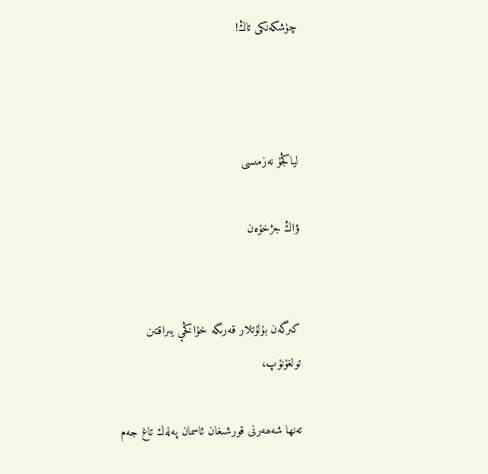چۈشكەنكى تاڭ!



لياڭجۇ نەزمىسى

ۋاڭ جژخۇەن


كىرگەن بۇلۇتلار قەرىگە خۇاڭخې يىراقتىن تولغۇنۇپ،

تەنھا شەھەرنى قورشىغان ئاسمان پەلەك تاغ جەم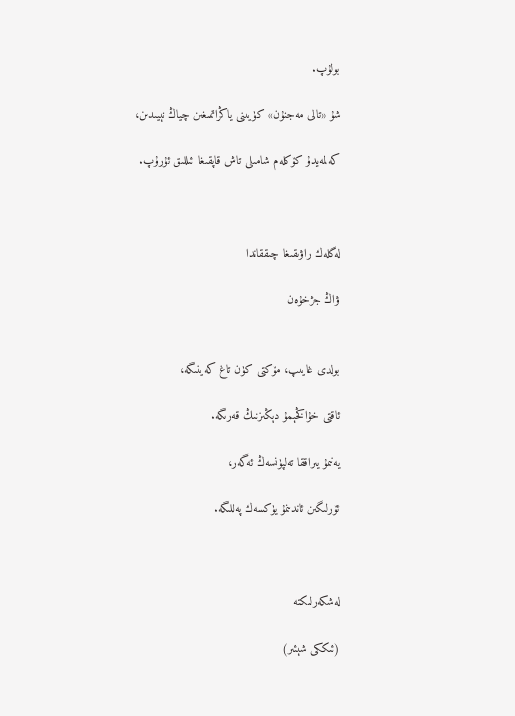بولۇپ.

شۇ «تالى مەجنۇن» كۈيىنى ياڭراتمىغىن چياڭ نېيىدىن،

كەلمەيدۇ كۆكلەم شامىلى تاش قاپقىغا ئىللىق ئۇرۇپ.



لەگلەك راۋىقىغا چىققاندا

ۋاڭ جژخۇەن


بولدى غايىپ، مۆكتى كۈن تاغ كەينىگە،

ئاقتى خۇاڭخېمۇ دېڭىزنىڭ قەرىگە.

يەنىمۇ يىراققا تەلپۈنسەڭ ئەگەر،

ئۆرلىگىن ئاندىنمۇ يۈكسەك پەللىگە.



لەشكەرلىكتە

(ئىككى شېئىر)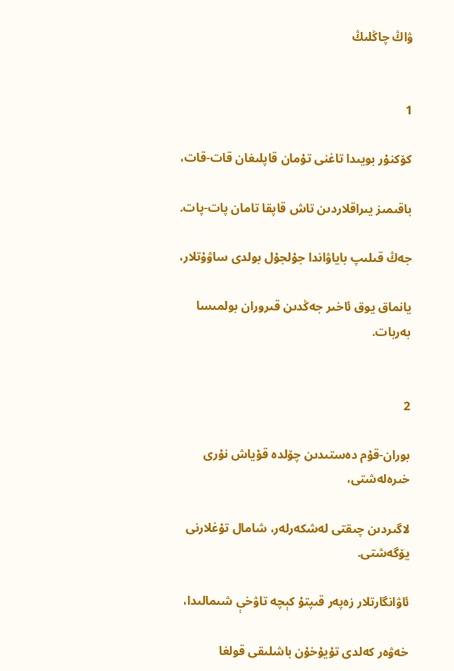ۋاڭ چاڭلىڭ


1

كۆكنۇر بويىدا تاغنى تۇمان قاپلىغان قات-قات،

باقىمىز يىراقلاردىن تاش قاپقا تامان پات-پات.

جەڭ قىلىپ باياۋاندا جۇلجۇل بولدى ساۋۇتلار،

يانماق يوق ئاخىر جەڭدىن قىروران بولمىسا بەربات.


2

بوران-قۇم دەستىدىن چۆلدە قۇياش نۇرى خىرەلەشتى،

لاگىردىن چىقتى لەشكەرلەر، شامال تۇغلارنى يۆگەشتى.

ئاۋانگارتلار زەپەر قىپتۇ كېچە تاۋخې شىمالىدا،

خەۋەر كەلدى تۇيۇخۇن باشلىقى قولغا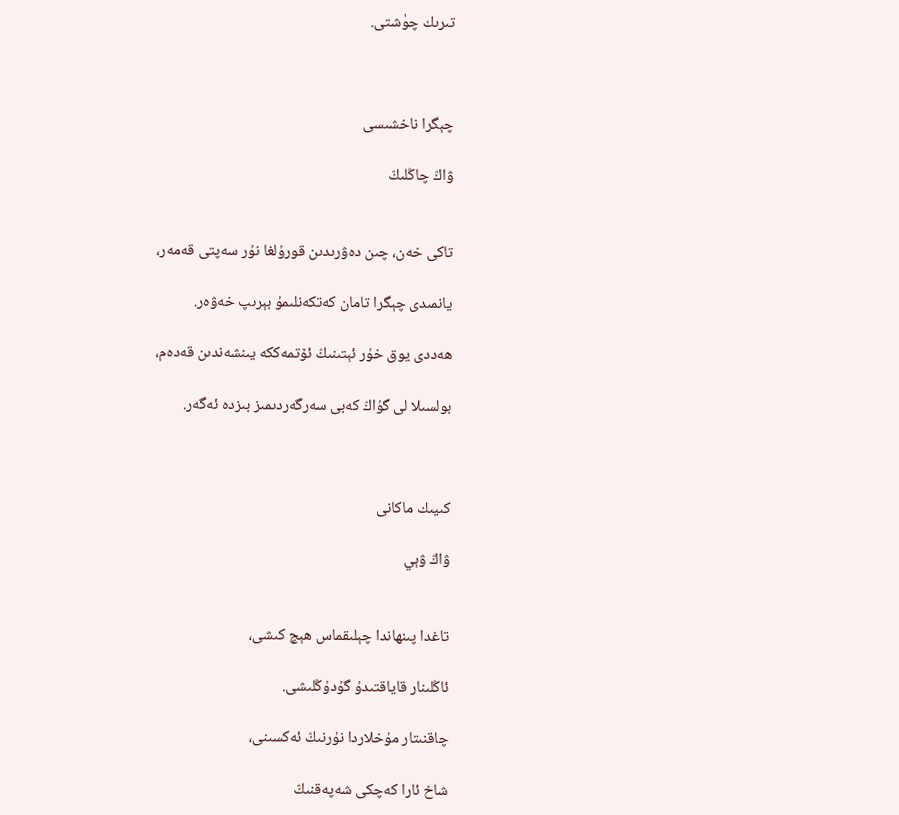تىرىك چۈشتى.



چېگرا ناخشىسى

ۋاڭ چاڭلىڭ


تاكى خەن، چىن دەۋرىدىن قورۇلغا نۇر سەپتى قەمەر،

يانمىدى چېگرا تامان كەتكەنلىمۇ بېرىپ خەۋەر.

ھەددى يوق خۇر ئېتىنىڭ ئۆتمەككە يىنشەندىن قەدەم،

بولسىلا لى گۇاڭ كەبى سەرگەردىمىز بىزدە ئەگەر.



كىيىك ماكانى

ۋاڭ ۋېي


تاغدا پىنھاندا چېلىقماس ھېچ كىشى،

ئاڭلىنار قاياقتىدۇ گۇدۇڭلىشى.

چاقنىتار مۇخلاردا نۇرنىڭ ئەكسىنى،

شاخ ئارا كەچكى شەپەقنىڭ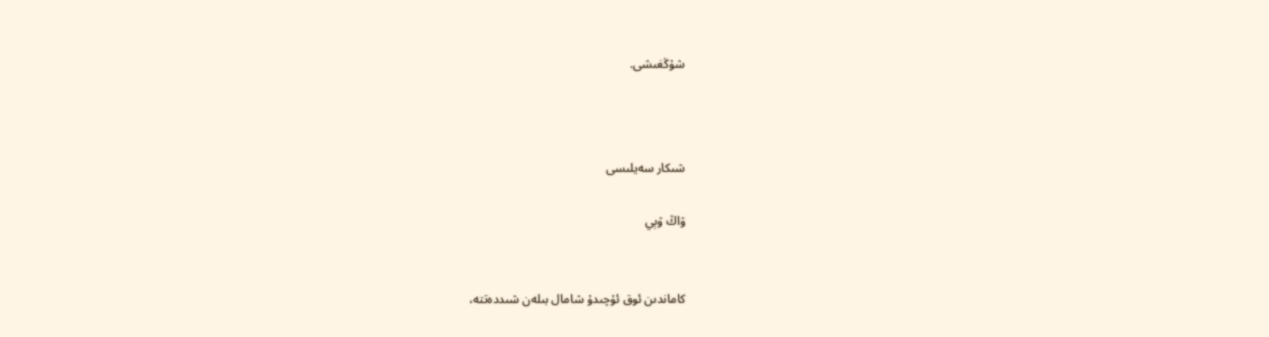شۇڭغىشى.



شىكار سەيلىسى

ۋاڭ ۋېي


كاماندىن ئوق ئۇچىدۇ شامال بىلەن شىددەتتە،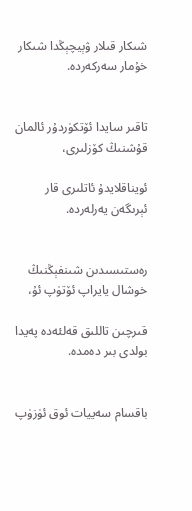شىكار قىلار ۋېيچېڭدا شىكار خۇمار سەركەردە.


تاقىر سايدا ئۆتكۈردۇر ئالمان قۇشنىڭ كۆزلىرى،

ئويناقلايدۇ ئاتلىرى قار ئېرىگەن يەرلەردە.


رەستىسىدىن شىنفېڭنىڭ خوشال يايراپ ئۆتۈپ ئۇ،

قىرچىن تاللىق قەلئەدە پەيدا بولدى بىر دەمدە.


باقسام سەييات ئوق ئۈزۈپ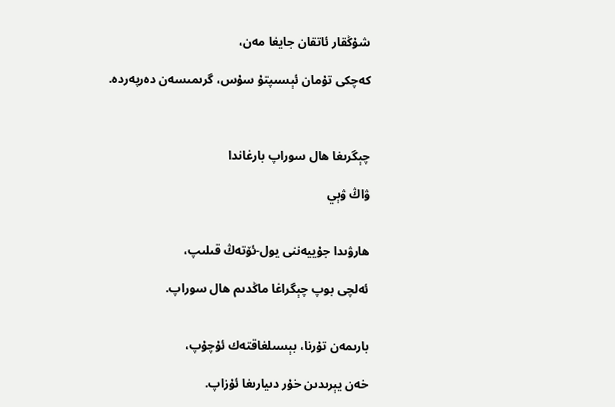شۇڭقار ئاتقان جايغا مەن،

كەچكى تۇمان ئېسىپتۇ سۇس، گرىمىسەن دەرپەردە.



چېگرىغا ھال سوراپ بارغاندا

ۋاڭ ۋېي


ھارۋىدا جۇييەننى يول-ئۆتەڭ قىلىپ،

ئەلچى بوپ چېگراغا ماڭدىم ھال سوراپ.


بارىمەن تۇرنا، بېسىلغاقتەك ئۇچۇپ،

خەن يېرىدىن خۇر دىيارىغا ئۇزاپ.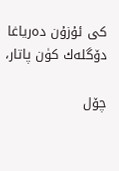كى ئۇزۇن دەرياغا دۆگلەك كۈن پاتار،

چۆل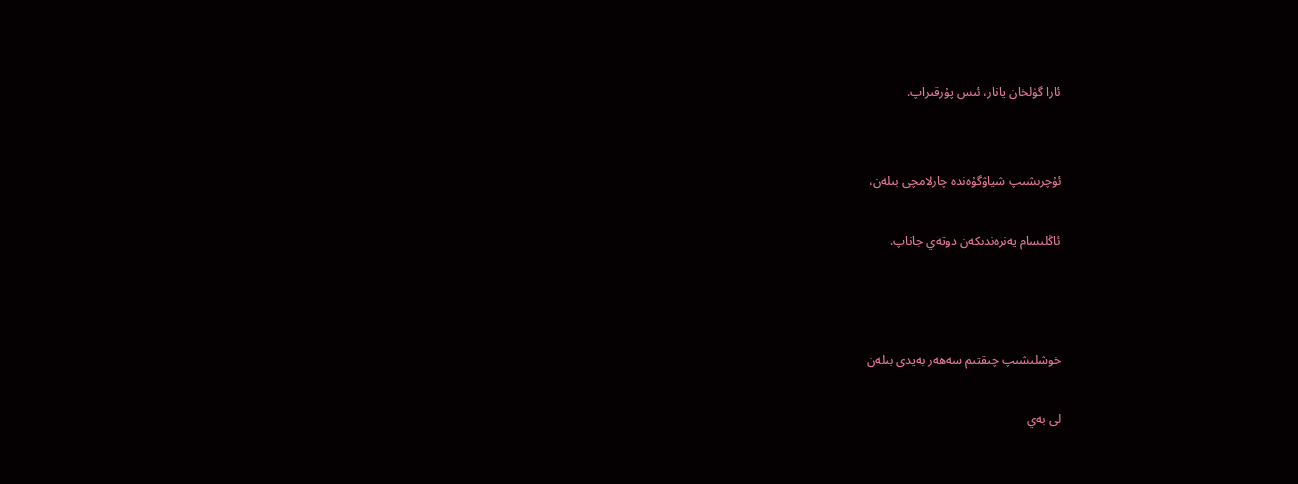ئارا گۈلخان يانار، ئىس پۇرقىراپ.


ئۇچرىشىپ شياۋگۇەندە چارلامچى بىلەن،

ئاڭلىسام يەنرەندىكەن دوتەي جاناپ.



خوشلىشىپ چىقتىم سەھەر بەيدى بىلەن

لى بەي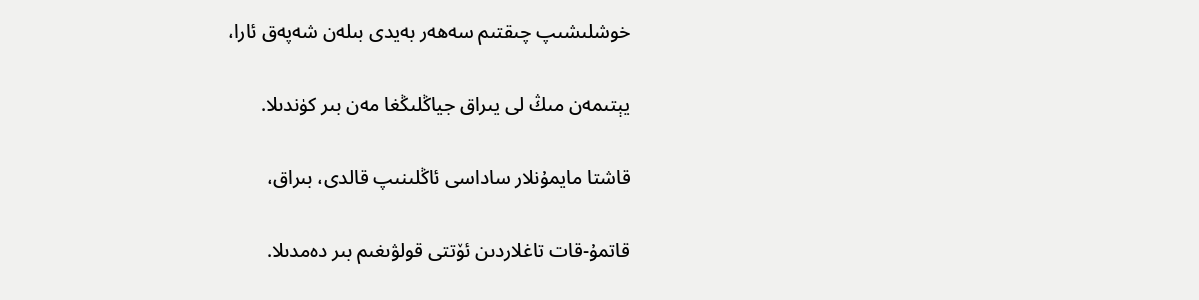خوشلىشىپ چىقتىم سەھەر بەيدى بىلەن شەپەق ئارا،

يېتىمەن مىڭ لى يىراق جياڭلىڭغا مەن بىر كۈندىلا.

قاشتا مايمۇنلار ساداسى ئاڭلىنىپ قالدى، بىراق،

قاتمۇ-قات تاغلاردىن ئۆتتى قولۋىغىم بىر دەمدىلا.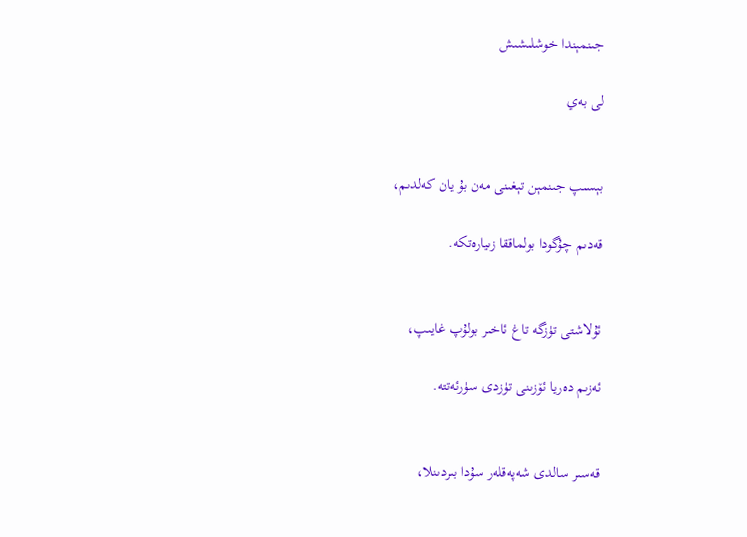جىنمېندا خوشلىشىش

لى بەي


بېسىپ جىنمېن تېغىنى مەن بۇ يان كەلدىم،

قەدىم چۇگودا بولماققا زىيارەتكە.


ئۇلاشتى تۈزگە تاغ ئاخىر بولۇپ غايىپ،

ئەزىم دەريا ئۆزىنى تۈزدى سۈرئەتتە.


قەسىر سالدى شەپەقلەر سۇدا بىردىنلا،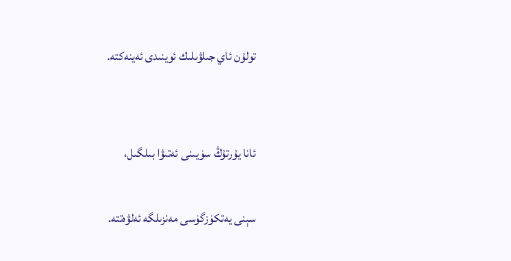تولۇن ئاي جىلۋىلىك ئوينىدى ئەينەكتە.


ئانا يۇرتۇڭ سۈيىنى ئەتىۋا بىلگىل،

سېنى يەتكۈزگۈسى مەنزىلگە ئەلۋەتتە.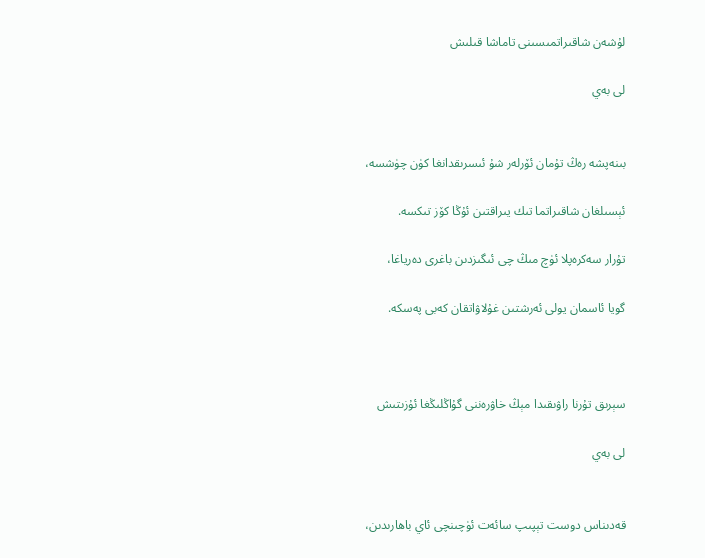لۇشەن شاقىراتمىسىنى تاماشا قىلىش

لى بەي


بىنەپشە رەڭ تۇمان ئۆرلەر شۇ ئىسرىقدانغا كۈن چۈشسە،

ئېسىلغان شاقىراتما تىك يىراقتىن ئۇڭا كۆز تىكسە.

تۇرار سەكرەپلا ئۈچ مىڭ چى ئىگىزدىن باغرى دەرياغا،

گويا ئاسمان يولى ئەرشتىن غۇلاۋاتقان كەبى پەسكە.



سېرىق تۇرنا راۋىقىدا مېڭ خاۋرەننى گۇاڭلىڭغا ئۇزىتىش

لى بەي


قەدىناس دوست تېپىپ سائەت ئۈچىنچى ئاي باھارىدىن،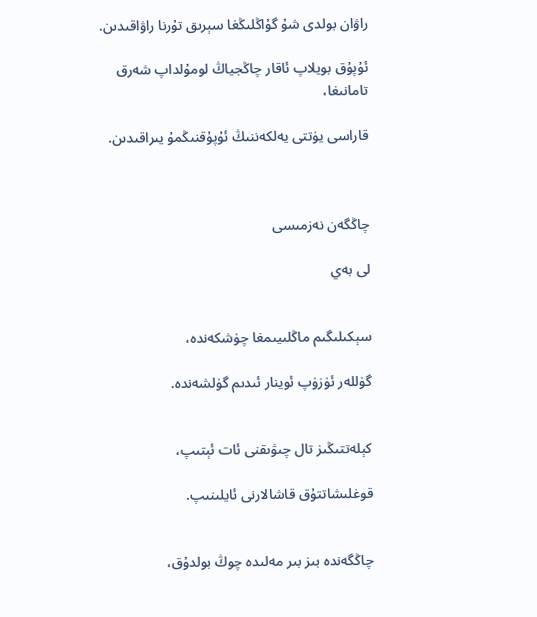راۋان بولدى شۇ گۇاڭلىڭغا سېرىق تۇرنا راۋاقىدىن.

ئۇپۇق بويلاپ ئاقار چاڭجياڭ لومۇلداپ شەرق تامانىغا،

قاراسى يۈتتى يەلكەننىڭ ئۇپۇقنىڭمۇ يىراقىدىن.



چاڭگەن نەزمىسى

لى بەي


سېكىلىگىم ماڭلىيىمغا چۈشكەندە،

گۈللەر ئۈزۈپ ئوينار ئىدىم گۈلشەندە.


كېلەتتىڭىز تال چىۋىقنى ئات ئېتىپ،

قوغلىشاتتۇق قاشالارنى ئايلىنىپ.


چاڭگەندە بىز بىر مەلىدە چوڭ بولدۇق،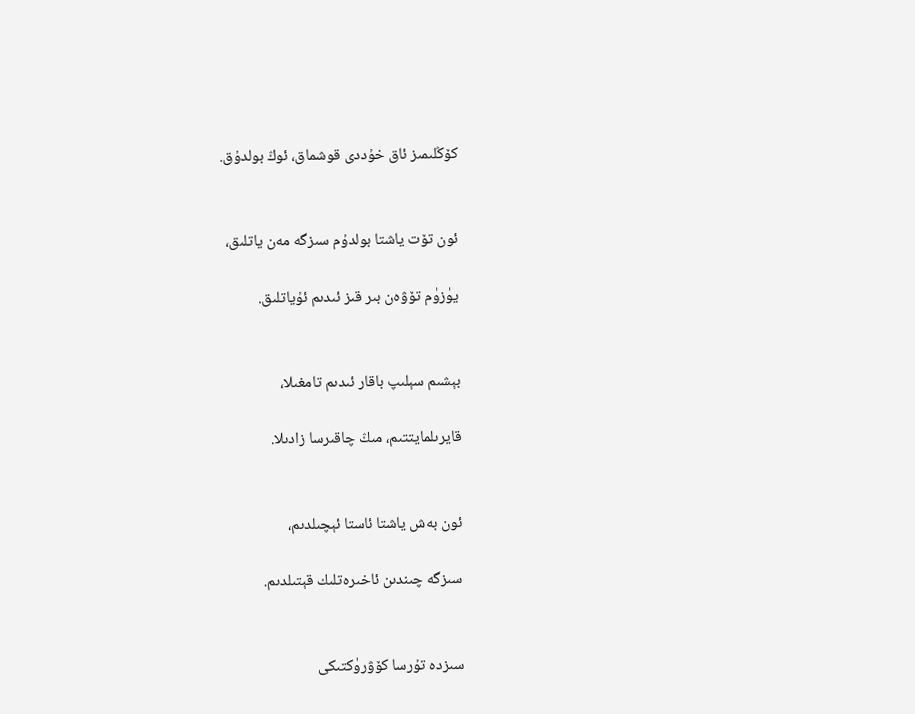كۆڭلىمىز ئاق خۇددى قوشماق، ئوڭ بولدۇق.


ئون تۆت ياشتا بولدۇم سىزگە مەن ياتلىق،

يۈزۈم تۆۋەن بىر قىز ئىدىم ئۇياتلىق.


بېشىم سېلىپ باقار ئىدىم تامغىلا،

قايرىلمايتتىم، مىڭ چاقىرسا زادىلا.


ئون بەش ياشتا ئاستا ئېچىلدىم،

سىزگە چىندىن ئاخىرەتلىك قېتىلدىم.


سىزدە تۇرسا كۆۋرۈكتىكى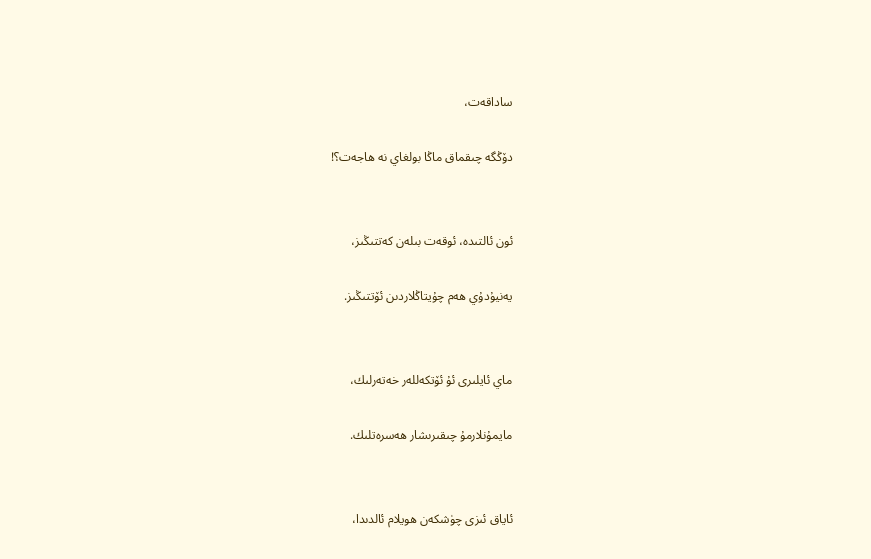ساداقەت،

دۆڭگە چىقماق ماڭا بولغاي نە ھاجەت؟!


ئون ئالتىدە، ئوقەت بىلەن كەتتىڭىز،

يەنيۇدۇي ھەم چۇيتاڭلاردىن ئۆتتىڭىز.


ماي ئايلىرى ئۇ ئۆتكەللەر خەتەرلىك،

مايمۇنلارمۇ چىقىرىشار ھەسرەتلىك.


ئاياق ئىزى چۈشكەن ھويلام ئالدىدا،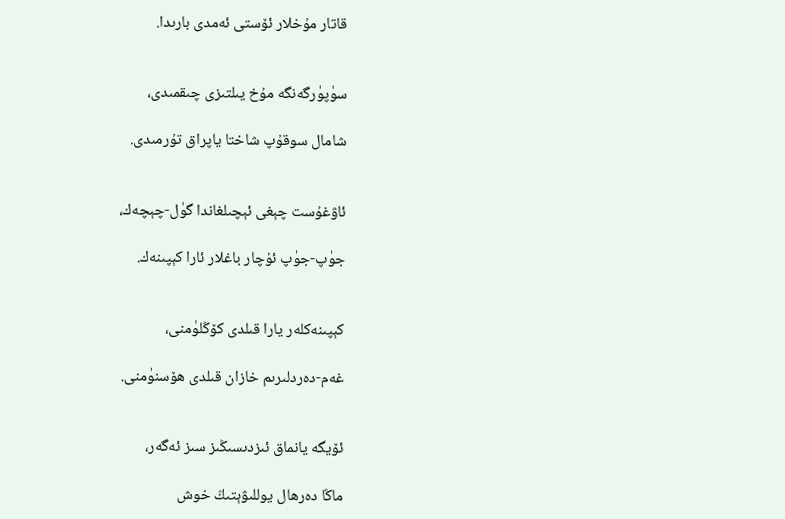قاتار مۇخلار ئۆستى ئەمدى بارىدا.


سۈپۈرگەنگە مۇخ يىلتىزى چىقمىدى،

شامال سوقۇپ شاختا ياپراق تۇرمىدى.


ئاۋغۇست چېغى ئېچىلغاندا گۈل-چېچەك،

جۈپ-جۈپ ئۇچار باغلار ئارا كېپىنەك.


كېپىنەكلەر يارا قىلدى كۆڭلۈمنى،

غەم-دەردلىرىم خازان قىلدى ھۆسنۈمنى.


ئۆيگە يانماق ئىزدىسىڭىز سىز ئەگەر،

ماڭا دەرھال يوللىۋېتىڭ خوش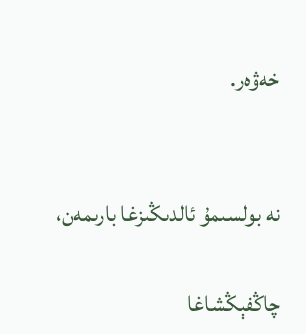خەۋەر.


نە بولسىمۇ ئالدىڭىزغا بارىمەن،

چاڭفېڭشاغا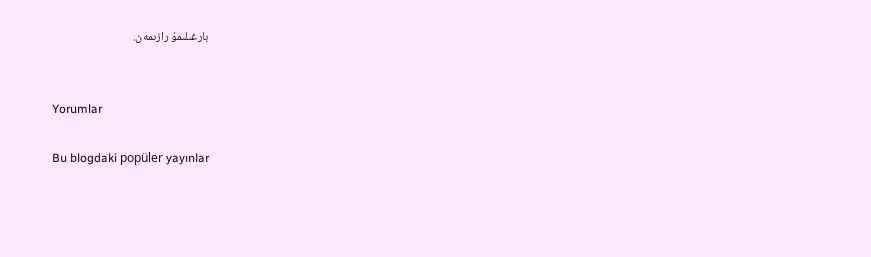بارغىلىمۇ رازىمەن.


Yorumlar

Bu blogdaki popüler yayınlar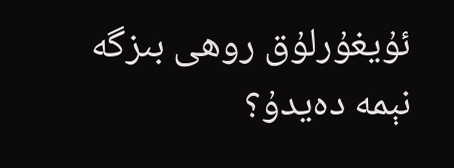ئۇيغۇرلۇق روھى بىزگە نېمە دەيدۇ؟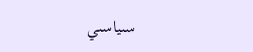سىياسىي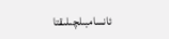ئانسامبىلچىلىقتا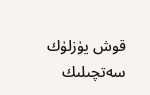قوش يۈزلۈك سەتچىلىك